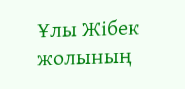Ұлы Жібек жолының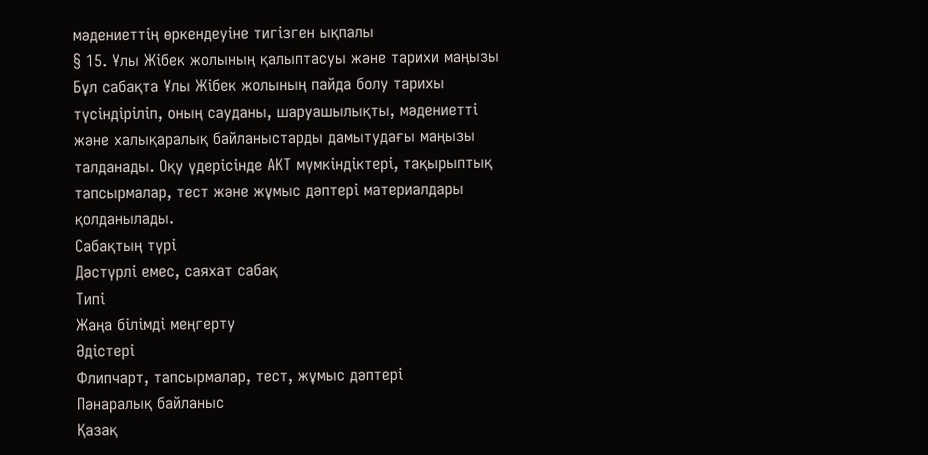мәдениеттің өркендеуіне тигізген ықпалы
§ 15. Ұлы Жібек жолының қалыптасуы және тарихи маңызы
Бұл сабақта Ұлы Жібек жолының пайда болу тарихы түсіндіріліп, оның сауданы, шаруашылықты, мәдениетті және халықаралық байланыстарды дамытудағы маңызы талданады. Оқу үдерісінде АКТ мүмкіндіктері, тақырыптық тапсырмалар, тест және жұмыс дәптері материалдары қолданылады.
Сабақтың түрі
Дәстүрлі емес, саяхат сабақ
Типі
Жаңа білімді меңгерту
Әдістері
Флипчарт, тапсырмалар, тест, жұмыс дәптері
Пәнаралық байланыс
Қазақ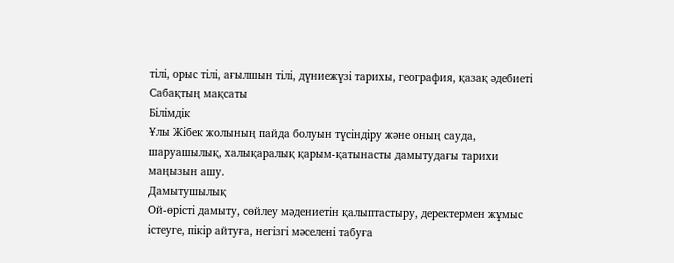тілі, орыс тілі, ағылшын тілі, дүниежүзі тарихы, география, қазақ әдебиеті
Сабақтың мақсаты
Білімдік
Ұлы Жібек жолының пайда болуын түсіндіру және оның сауда, шаруашылық, халықаралық қарым-қатынасты дамытудағы тарихи маңызын ашу.
Дамытушылық
Ой-өрісті дамыту, сөйлеу мәдениетін қалыптастыру, деректермен жұмыс істеуге, пікір айтуға, негізгі мәселені табуға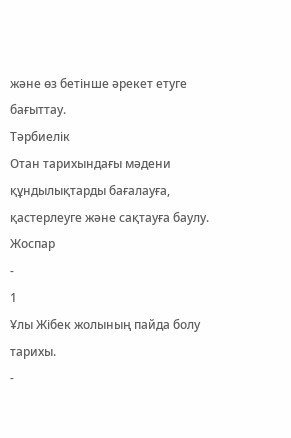және өз бетінше әрекет етуге бағыттау.
Тәрбиелік
Отан тарихындағы мәдени құндылықтарды бағалауға, қастерлеуге және сақтауға баулу.
Жоспар
-
1
Ұлы Жібек жолының пайда болу тарихы.
-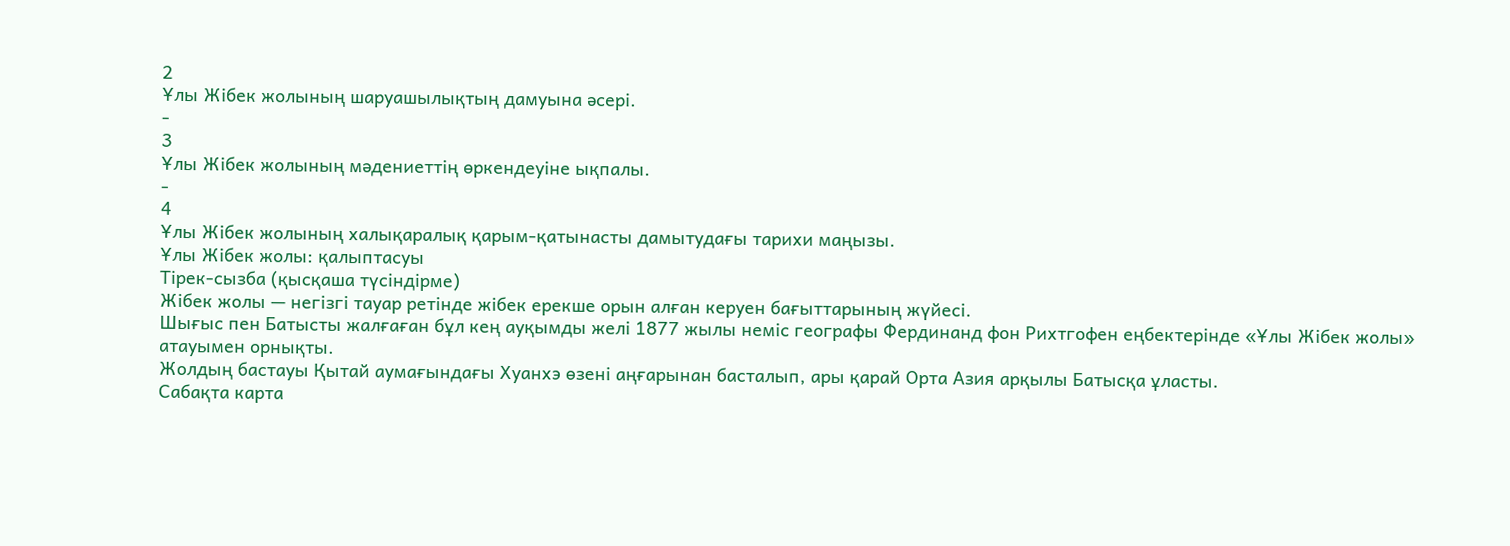2
Ұлы Жібек жолының шаруашылықтың дамуына әсері.
-
3
Ұлы Жібек жолының мәдениеттің өркендеуіне ықпалы.
-
4
Ұлы Жібек жолының халықаралық қарым-қатынасты дамытудағы тарихи маңызы.
Ұлы Жібек жолы: қалыптасуы
Тірек-сызба (қысқаша түсіндірме)
Жібек жолы — негізгі тауар ретінде жібек ерекше орын алған керуен бағыттарының жүйесі.
Шығыс пен Батысты жалғаған бұл кең ауқымды желі 1877 жылы неміс географы Фердинанд фон Рихтгофен еңбектерінде «Ұлы Жібек жолы» атауымен орнықты.
Жолдың бастауы Қытай аумағындағы Хуанхэ өзені аңғарынан басталып, ары қарай Орта Азия арқылы Батысқа ұласты.
Сабақта карта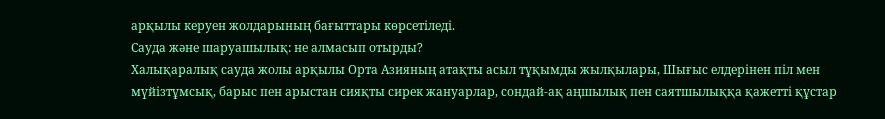арқылы керуен жолдарының бағыттары көрсетіледі.
Сауда және шаруашылық: не алмасып отырды?
Халықаралық сауда жолы арқылы Орта Азияның атақты асыл тұқымды жылқылары, Шығыс елдерінен піл мен мүйізтұмсық, барыс пен арыстан сияқты сирек жануарлар, сондай-ақ аңшылық пен саятшылыққа қажетті құстар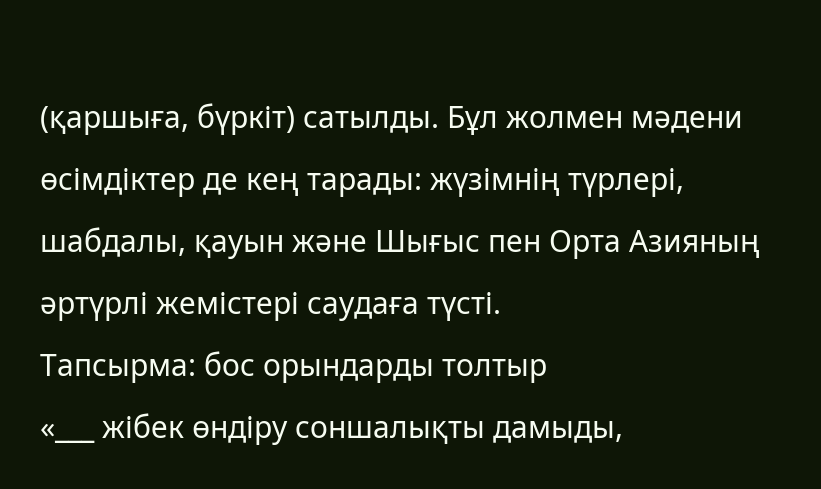(қаршыға, бүркіт) сатылды. Бұл жолмен мәдени өсімдіктер де кең тарады: жүзімнің түрлері, шабдалы, қауын және Шығыс пен Орта Азияның әртүрлі жемістері саудаға түсті.
Тапсырма: бос орындарды толтыр
«___ жібек өндіру соншалықты дамыды,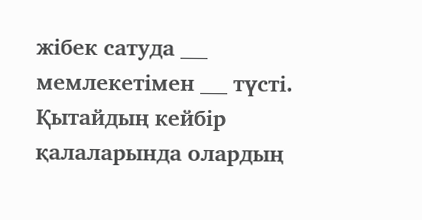жібек сатуда ___ мемлекетімен ___ түсті. Қытайдың кейбір қалаларында олардың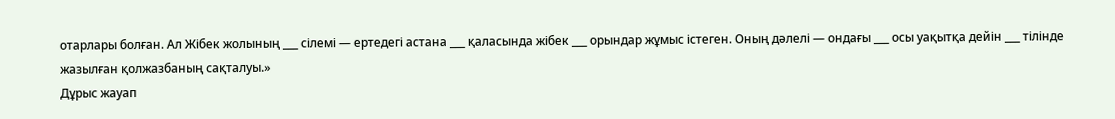отарлары болған. Ал Жібек жолының ___ сілемі — ертедегі астана ___ қаласында жібек ___ орындар жұмыс істеген. Оның дәлелі — ондағы ___ осы уақытқа дейін ___ тілінде жазылған қолжазбаның сақталуы.»
Дұрыс жауап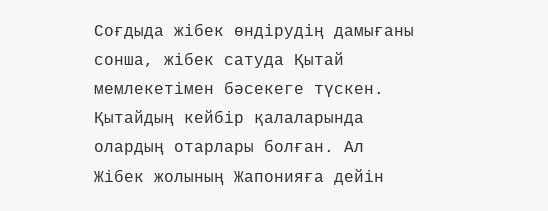Соғдыда жібек өндірудің дамығаны сонша, жібек сатуда Қытай мемлекетімен бәсекеге түскен. Қытайдың кейбір қалаларында олардың отарлары болған. Ал Жібек жолының Жапонияға дейін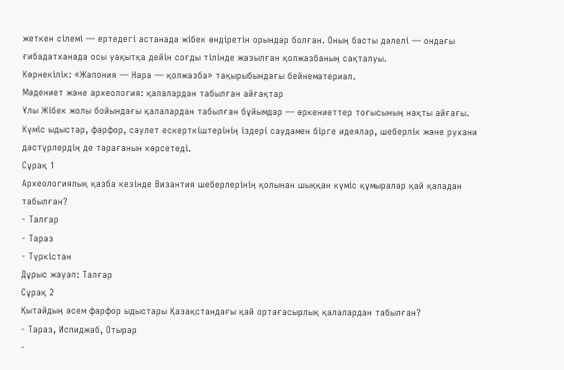жеткен сілемі — ертедегі астанада жібек өндіретін орындар болған. Оның басты дәлелі — ондағы ғибадатханада осы уақытқа дейін соғды тілінде жазылған қолжазбаның сақталуы.
Көрнекілік: «Жапония — Нара — қолжазба» тақырыбындағы бейнематериал.
Мәдениет және археология: қалалардан табылған айғақтар
Ұлы Жібек жолы бойындағы қалалардан табылған бұйымдар — өркениеттер тоғысының нақты айғағы. Күміс ыдыстар, фарфор, сәулет ескерткіштерінің іздері саудамен бірге идеялар, шеберлік және рухани дәстүрлердің де тарағанын көрсетеді.
Сұрақ 1
Археологиялық қазба кезінде Византия шеберлерінің қолынан шыққан күміс құмыралар қай қаладан табылған?
- Талғар
- Тараз
- Түркістан
Дұрыс жауап: Талғар
Сұрақ 2
Қытайдың әсем фарфор ыдыстары Қазақстандағы қай ортағасырлық қалалардан табылған?
- Тараз, Испиджаб, Отырар
-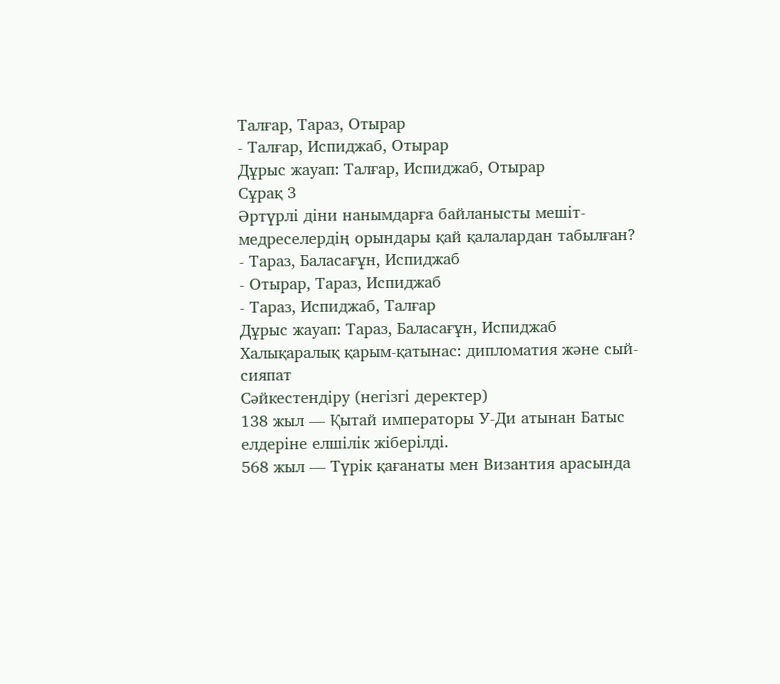Талғар, Тараз, Отырар
- Талғар, Испиджаб, Отырар
Дұрыс жауап: Талғар, Испиджаб, Отырар
Сұрақ 3
Әртүрлі діни нанымдарға байланысты мешіт-медреселердің орындары қай қалалардан табылған?
- Тараз, Баласағұн, Испиджаб
- Отырар, Тараз, Испиджаб
- Тараз, Испиджаб, Талғар
Дұрыс жауап: Тараз, Баласағұн, Испиджаб
Халықаралық қарым-қатынас: дипломатия және сый-сияпат
Сәйкестендіру (негізгі деректер)
138 жыл — Қытай императоры У-Ди атынан Батыс елдеріне елшілік жіберілді.
568 жыл — Түрік қағанаты мен Византия арасында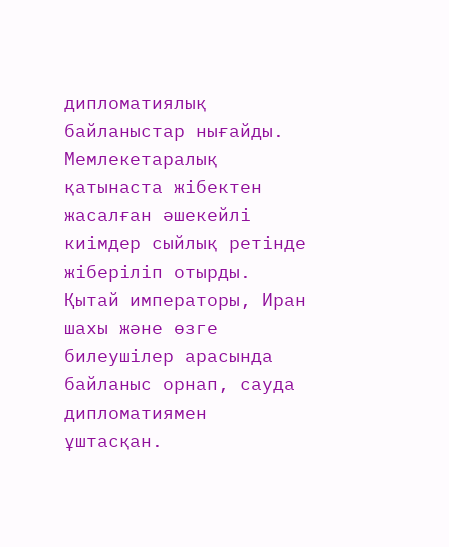дипломатиялық байланыстар нығайды.
Мемлекетаралық қатынаста жібектен жасалған әшекейлі киімдер сыйлық ретінде жіберіліп отырды.
Қытай императоры, Иран шахы және өзге билеушілер арасында байланыс орнап, сауда дипломатиямен ұштасқан.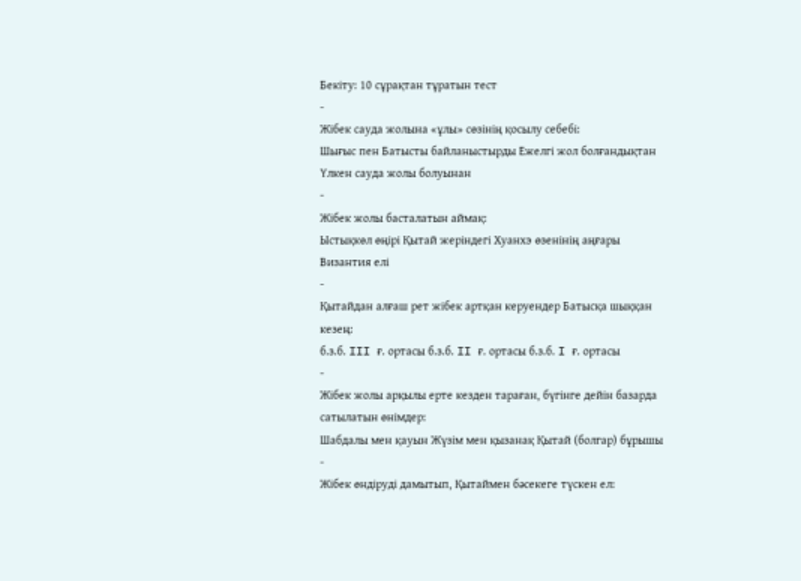Бекіту: 10 сұрақтан тұратын тест
-
Жібек сауда жолына «ұлы» сөзінің қосылу себебі:
Шығыс пен Батысты байланыстырды Ежелгі жол болғандықтан Үлкен сауда жолы болуынан
-
Жібек жолы басталатын аймақ:
Ыстықкөл өңірі Қытай жеріндегі Хуанхэ өзенінің аңғары Византия елі
-
Қытайдан алғаш рет жібек артқан керуендер Батысқа шыққан кезең:
б.з.б. III ғ. ортасы б.з.б. II ғ. ортасы б.з.б. I ғ. ортасы
-
Жібек жолы арқылы ерте кезден тараған, бүгінге дейін базарда сатылатын өнімдер:
Шабдалы мен қауын Жүзім мен қызанақ Қытай (болгар) бұрышы
-
Жібек өндіруді дамытып, Қытаймен бәсекеге түскен ел: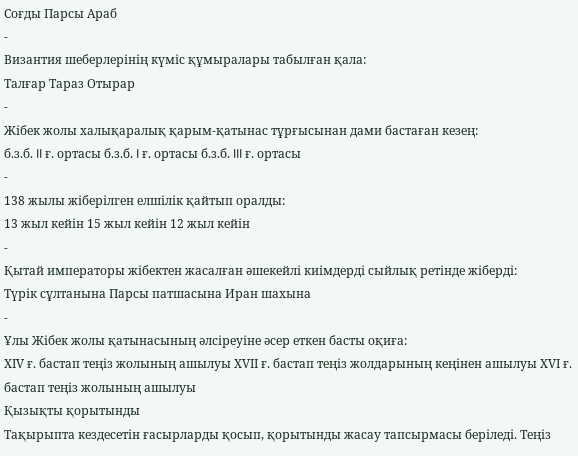Соғды Парсы Араб
-
Византия шеберлерінің күміс құмыралары табылған қала:
Талғар Тараз Отырар
-
Жібек жолы халықаралық қарым-қатынас тұрғысынан дами бастаған кезең:
б.з.б. II ғ. ортасы б.з.б. I ғ. ортасы б.з.б. III ғ. ортасы
-
138 жылы жіберілген елшілік қайтып оралды:
13 жыл кейін 15 жыл кейін 12 жыл кейін
-
Қытай императоры жібектен жасалған әшекейлі киімдерді сыйлық ретінде жіберді:
Түрік сұлтанына Парсы патшасына Иран шахына
-
Ұлы Жібек жолы қатынасының әлсіреуіне әсер еткен басты оқиға:
ХІV ғ. бастап теңіз жолының ашылуы ХVІІ ғ. бастап теңіз жолдарының кеңінен ашылуы ХVІ ғ. бастап теңіз жолының ашылуы
Қызықты қорытынды
Тақырыпта кездесетін ғасырларды қосып, қорытынды жасау тапсырмасы беріледі. Теңіз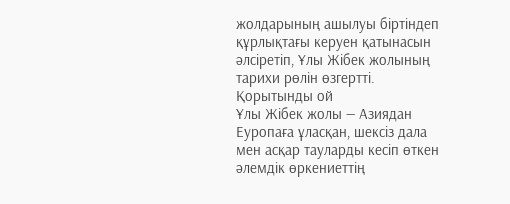жолдарының ашылуы біртіндеп құрлықтағы керуен қатынасын әлсіретіп, Ұлы Жібек жолының тарихи рөлін өзгертті.
Қорытынды ой
Ұлы Жібек жолы — Азиядан Еуропаға ұласқан, шексіз дала мен асқар тауларды кесіп өткен әлемдік өркениеттің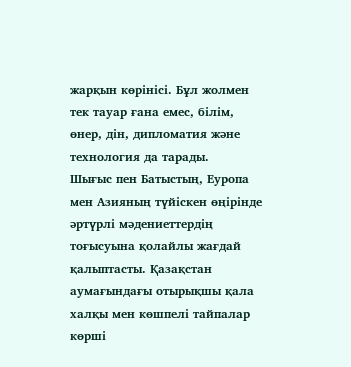жарқын көрінісі. Бұл жолмен тек тауар ғана емес, білім, өнер, дін, дипломатия және технология да тарады.
Шығыс пен Батыстың, Еуропа мен Азияның түйіскен өңірінде әртүрлі мәдениеттердің тоғысуына қолайлы жағдай қалыптасты. Қазақстан аумағындағы отырықшы қала халқы мен көшпелі тайпалар көрші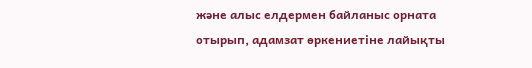және алыс елдермен байланыс орната отырып, адамзат өркениетіне лайықты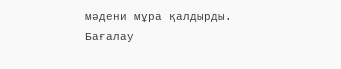мәдени мұра қалдырды.
Бағалау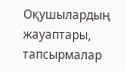Оқушылардың жауаптары, тапсырмалар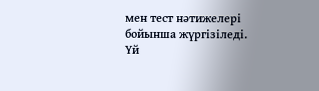мен тест нәтижелері бойынша жүргізіледі.
Үй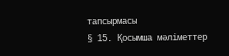тапсырмасы
§ 15. Қосымша мәліметтер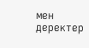мен деректер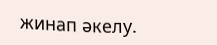жинап әкелу.